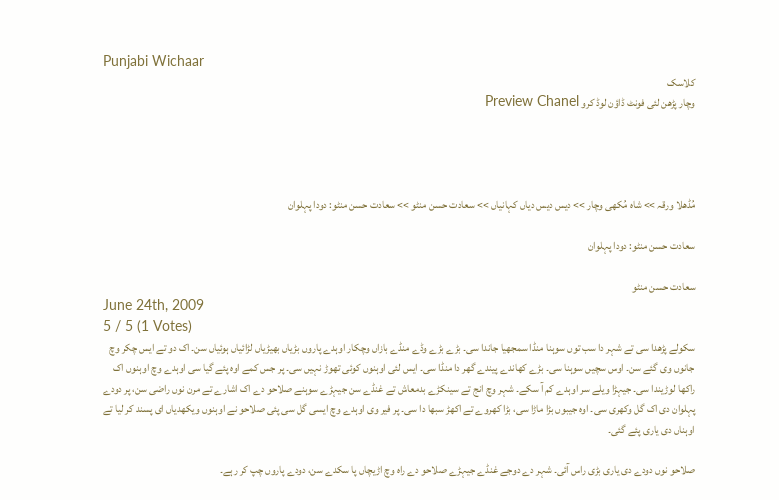Punjabi Wichaar
کلاسک
وچار پڑھن لئی فونٹ ڈاؤن لوڈ کرو Preview Chanel




مُڈھلا ورقہ >> شاہ مُکھی وچار >> دیس دیس دیاں کہانیاں >> سعادت حسن منٹو >> سعادت حسن منٹو: دودا پہلوان

سعادت حسن منٹو: دودا پہلوان

سعادت حسن منٹو
June 24th, 2009
5 / 5 (1 Votes)
سکولے پڑھدا سی تے شہر دا سب توں سوہنا منڈا سمجھیا جاندا سی۔ بڑے بڑے وڈے منڈے بازاں وچکار اوہدے پاروں بڑیاں بھیڑیاں لڑائیاں ہوئیاں سن۔ اک دو تے ایس چکر وچ جانوں وی گئے سن۔ اوس سچیں سوہنا سی۔ بڑے کھاندے پیندے گھر دا منڈا سی۔ ایس لئی اوہنوں کوئی تھوڑ نہیں سی۔ پر جس کمے اوہ پئے گیا سی اوہدے وچ اوہنوں اک راکھا لوڑیندا سی۔ جیہڑا ویلے سر اوہدے کم آ سکے۔ شہر وچ انج تے سینکڑے بدمعاش تے غنڈے سن جیہڑے سوہنے صلاحو دے اک اشارے تے مرن نوں راضی سن، پر دودے پہلوان دی اک گل وکھری سی۔ اوہ جیبوں بڑا ماڑا سی، بڑا کھروے تے اکھڑ سبھا دا سی۔ پر فیر وی اوہدے وچ ایسی گل سی پئی صلاحو نے اوہنوں ویکھدیاں ای پسند کر لیا تے اوہناں دی یاری پئے گئی۔

صلاحو نوں دودے دی یاری بڑی راس آئی۔ شہر دے دوجے غنڈے جیہڑے صلاحو دے راہ وچ اڑیچاں پا سکدے سن، دودے پاروں چپ کر رہے۔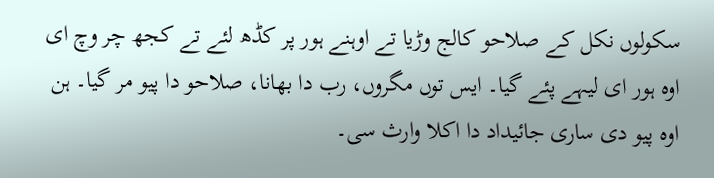سکولوں نکل کے صلاحو کالج وڑیا تے اوہنے ہور پر کڈھ لئے تے کجھ چر وچ ای اوہ ہور ای لیہے پئے گیا۔ ایس توں مگروں، رب دا بھانا، صلاحو دا پیو مر گیا۔ ہن اوہ پیو دی ساری جائیداد دا اکلا وارث سی۔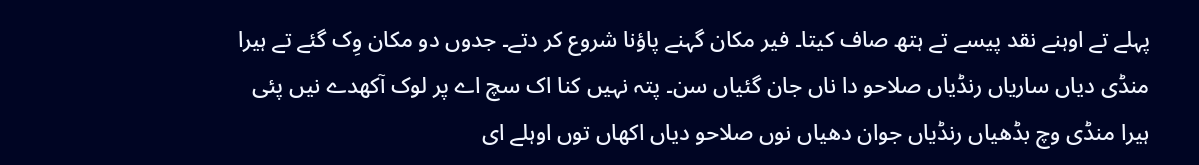پہلے تے اوہنے نقد پیسے تے ہتھ صاف کیتا۔ فیر مکان گہنے پاؤنا شروع کر دتے۔ جدوں دو مکان وِک گئے تے ہیرا منڈی دیاں ساریاں رنڈیاں صلاحو دا ناں جان گئیاں سن۔ پتہ نہیں کنا اک سچ اے پر لوک آکھدے نیں پئی ہیرا منڈی وچ بڈھیاں رنڈیاں جوان دھیاں نوں صلاحو دیاں اکھاں توں اوہلے ای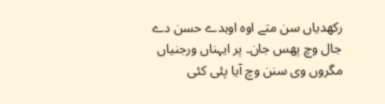رکھدیاں سن متے اوہ اوہدے حسن دے جال وچ پھس جان۔ پر ایہناں ورجنیاں مگروں وی سنن وچ آیا پئی کئی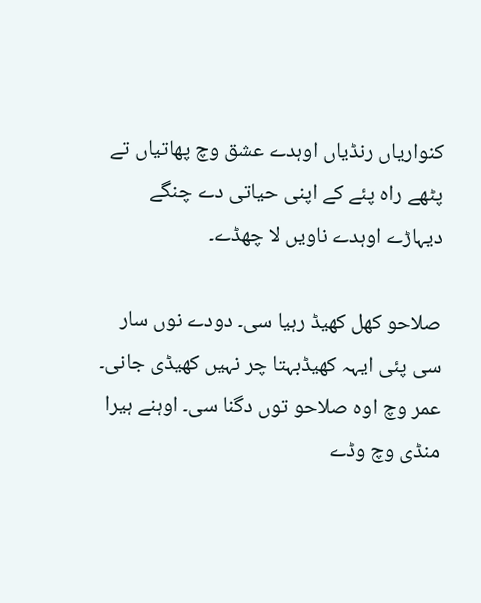کنواریاں رنڈیاں اوہدے عشق وچ پھاتیاں تے پٹھے راہ پئے کے اپنی حیاتی دے چنگے دیہاڑے اوہدے ناویں لا چھڈے۔

صلاحو کھل کھیڈ رہیا سی۔ دودے نوں سار سی پئی ایہہ کھیڈبہتا چر نہیں کھیڈی جانی۔ عمر وچ اوہ صلاحو توں دگنا سی۔ اوہنے ہیرا منڈی وچ وڈے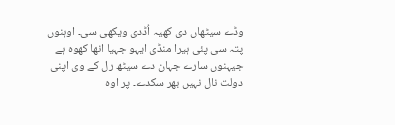وڈے سیٹھاں دی کھیہ اُڈدی ویکھی سی۔ اوہنوں پتہ سی پئی ہیرا منڈی ایہو جہیا انھا کھوہ ہے جیہنوں سارے جہان دے سیٹھ رل کے وی اپنی دولت نال نہیں بھر سکدے۔ پر اوہ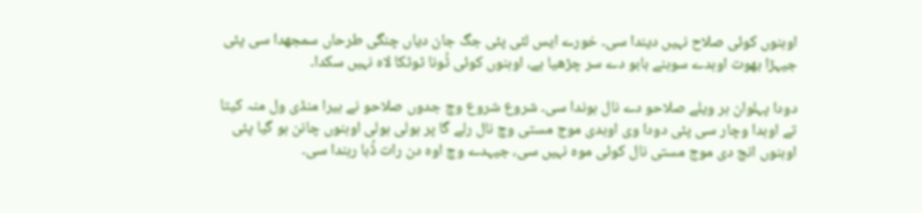اوہنوں کوئی صلاح نہیں دیندا سی۔ خورے ایس لئی پئی جگ جان دیاں چنگی طرحاں سمجھدا سی پئی جیہڑا بھوت اوہدے سوہنے بابو دے سر چڑھیا ہے، اوہنوں کوئی ٹُونا ٹوٹکا لاہ نہیں سکدا۔

دودا پہلوان ہر ویلے صلاحو دے نال ہوندا سی۔ شروع شروع وچ جدوں صلاحو نے ہیرا منڈی ول منہ کیتا تے اوہدا وچار سی پئی دودا وی اوہدی موج مستی وچ نال رلے گا پر ہولی ہولی اوہنوں چانن ہو گیا پئی اوہنوں انج دی موج مستی نال کوئی موہ نہیں سی، جیہدے وچ اوہ دن رات ڈُبا رہندا سی۔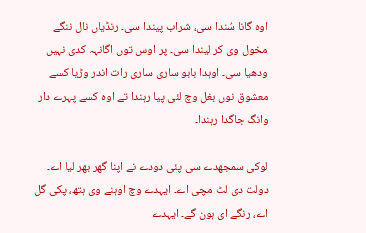اوہ گانا سُندا سی، شراب پیندا سی۔ رنڈیاں نال ننگے مخول وی کر لیندا سی۔ پر اوس توں اگانہہ کدی نہیں ودھیا سی۔ اوہدا بابو ساری ساری رات اندر وڑیا کسے معشوق نوں بغل وچ لئی پیا رہندا تے اوہ کسے پہرے دار وانگ جاگدا رہندا۔

لوکی سمجھدے سی پئی دودے نے اپنا گھر بھر لیا اے۔ دولت دی لٹ مچی اے۔ ایہدے وچ اوہنے وی ہتھ، پکی گل اے، رنگے ای ہون گے۔ ایہدے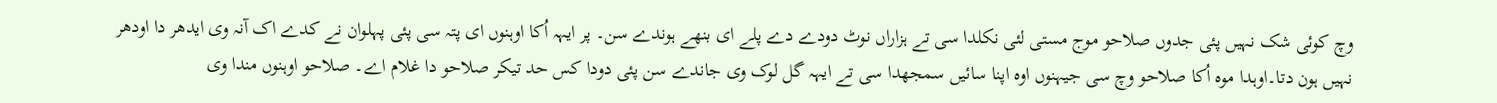وچ کوئی شک نہیں پئی جدوں صلاحو موج مستی لئی نکلدا سی تے ہزاراں نوٹ دودے دے پلے ای بنھے ہوندے سن۔ پر ایہہ اُکا اوہنوں ای پتہ سی پئی پہلوان نے کدے اک آنہ وی ایدھر دا اودھر نہیں ہون دتا۔اوہدا موہ اُکا صلاحو وچ سی جیہنوں اوہ اپنا سائیں سمجھدا سی تے ایہہ گل لوک وی جاندے سن پئی دودا کس حد تیکر صلاحو دا غلام اے۔ صلاحو اوہنوں مندا وی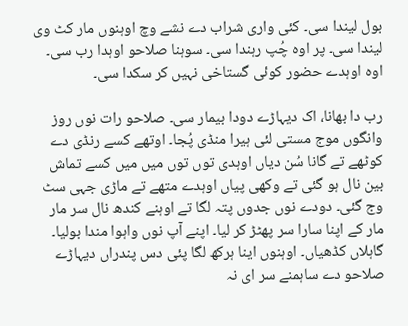بول لیندا سی۔ کئی واری شراب دے نشے وچ اوہنوں مار کٹ وی لیندا سی۔ پر اوہ چُپ رہندا سی۔ سوہنا صلاحو اوہدا رب سی۔ اوہ اوہدے حضور کوئی گستاخی نہیں کر سکدا سی۔

رب دا بھانا، اک دیہاڑے دودا بیمار سی۔ صلاحو رات نوں روز وانگوں موج مستی لئی ہیرا منڈی پُجا۔ اوتھے کسے رنڈی دے کوٹھے تے گانا سُن دیاں اوہدی توں توں میں میں کسے تماش بین نال ہو گئی تے وکھی پیاں اوہدے متھے تے ماڑی جہی سٹ وج گئی۔ دودے نوں جدوں پتہ لگا تے اوہنے کندھ نال سر مار مار کے اپنا سارا سر پھٹڑ کر لیا۔ اپنے آپ نوں واہوا مندا بولیا۔ گاہلاں کڈھیاں۔ اوہنوں اینا ہرکھ لگا پئی دس پندراں دیہاڑے صلاحو دے ساہمنے سر ای نہ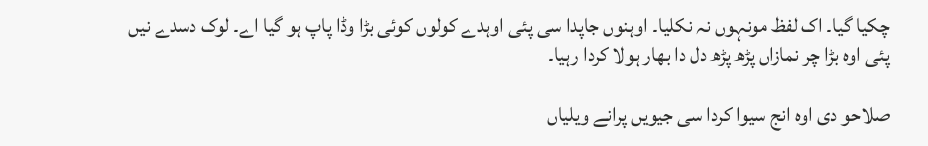چکیا گیا۔ اک لفظ مونہوں نہ نکلیا۔ اوہنوں جاپدا سی پئی اوہدے کولوں کوئی بڑا وڈا پاپ ہو گیا اے۔ لوک دسدے نیں پئی اوہ بڑا چر نمازاں پڑھ پڑھ دل دا بھار ہولا کردا رہیا۔

صلاحو دی اوہ انج سیوا کردا سی جیویں پرانے ویلیاں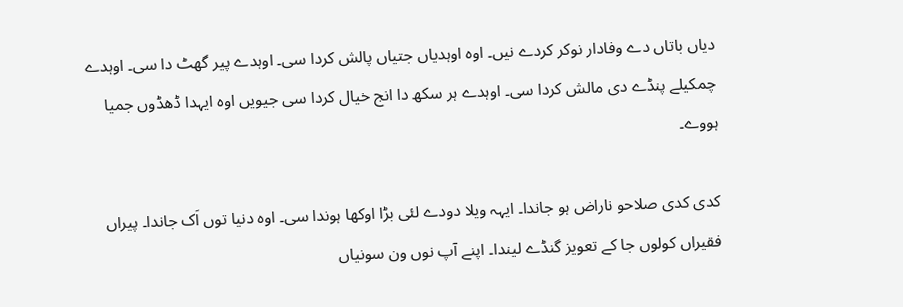دیاں باتاں دے وفادار نوکر کردے نیں۔ اوہ اوہدیاں جتیاں پالش کردا سی۔ اوہدے پیر گھٹ دا سی۔ اوہدے چمکیلے پنڈے دی مالش کردا سی۔ اوہدے ہر سکھ دا انج خیال کردا سی جیویں اوہ ایہدا ڈھڈوں جمیا ہووے۔

کدی کدی صلاحو ناراض ہو جاندا۔ ایہہ ویلا دودے لئی بڑا اوکھا ہوندا سی۔ اوہ دنیا توں اَک جاندا۔ پیراں فقیراں کولوں جا کے تعویز گنڈے لیندا۔ اپنے آپ نوں ون سونیاں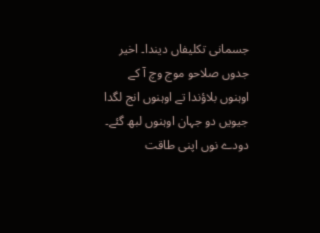جسمانی تکلیفاں دیندا۔ اخیر جدوں صلاحو موج وچ آ کے اوہنوں بلاؤندا تے اوہنوں انج لگدا جیویں دو جہان اوہنوں لبھ گئے۔ دودے نوں اپنی طاقت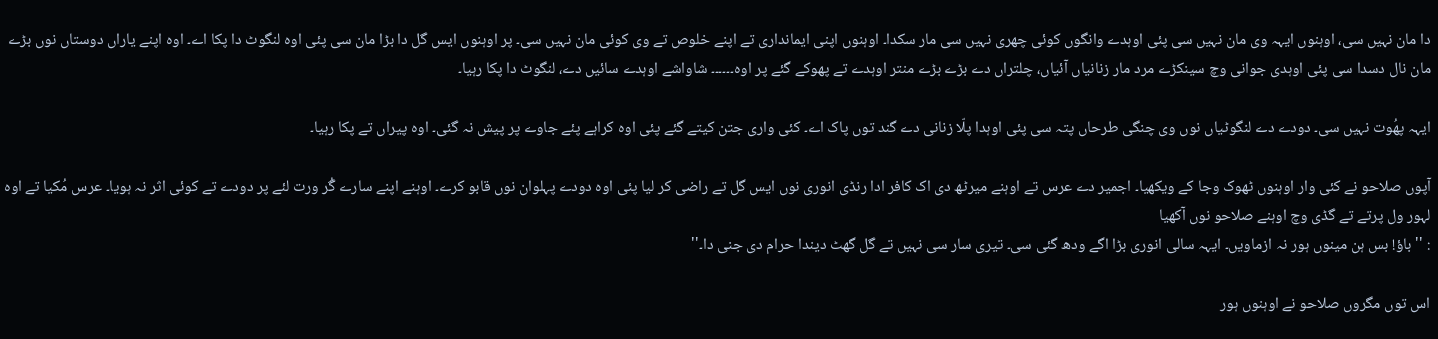دا مان نہیں سی، اوہنوں ایہہ وی مان نہیں سی پئی اوہدے وانگوں کوئی چھری نہیں سی مار سکدا۔ اوہنوں اپنی ایمانداری تے اپنے خلوص تے وی کوئی مان نہیں سی۔ پر اوہنوں ایس گل دا بڑا مان سی پئی اوہ لنگوٹ دا پکا اے۔ اوہ اپنے یاراں دوستاں نوں بڑے مان نال دسدا سی پئی اوہدی جوانی وچ سینکڑے مرد مار زنانیاں آئیاں، چلتراں دے بڑے بڑے منتر اوہدے تے پھوکے گئے پر اوہ۔۔۔۔۔۔ شاواشے اوہدے سائیں دے، لنگوٹ دا پکا رہیا۔

ایہہ پھُوت نہیں سی۔ دودے دے لنگوٹیاں نوں وی چنگی طرحاں پتہ سی پئی اوہدا پلّا زنانی دے گند توں پاک اے۔ کئی واری جتن کیتے گئے پئی اوہ کراہے پئے جاوے پر پیش نہ گئی۔ اوہ پیراں تے پکا رہیا۔

آپوں صلاحو نے کئی وار اوہنوں ٹھوک وجا کے ویکھیا۔ اجمیر دے عرس تے اوہنے میرٹھ دی اک کافر ادا رنڈی انوری نوں ایس گل تے راضی کر لیا پئی اوہ دودے پہلوان نوں قابو کرے۔ اوہنے اپنے سارے گُر ورت لئے پر دودے تے کوئی اثر نہ ہویا۔ عرس مُکیا تے اوہ لہور ول پرتے تے گڈی وچ اوہنے صلاحو نوں آکھیا
: ''باؤ! بس ہن مینوں ہور نہ ازماویں۔ ایہہ سالی انوری بڑا اگے ودھ گئی سی۔ تیری سار سی نہیں تے گل گھٹ دیندا حرام دی جنی دا۔''

اس توں مگروں صلاحو نے اوہنوں ہور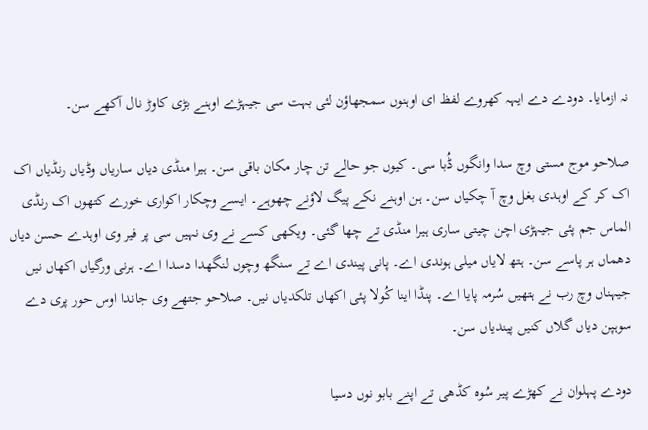نہ ازمایا۔ دودے دے ایہہ کھروے لفظ ای اوہنوں سمجھاؤن لئی بہت سی جیہڑے اوہنے بڑی کاوڑ نال آکھے سن۔

صلاحو موج مستی وچ سدا وانگوں ڈُبا سی۔ کیوں جو حالے تن چار مکان باقی سن۔ ہیرا منڈی دیاں ساریاں وڈیاں رنڈیاں اک اک کر کے اوہدی بغل وچ آ چکیاں سن۔ ہن اوہنے نکے پیگ لاؤنے چھوہے۔ ایسے وچکار اکواری خورے کتھوں اک رنڈی الماس جم پئی جیہڑی اچن چیتی ساری ہیرا منڈی تے چھا گئی۔ ویکھی کسے نے وی نہیں سی پر فیر وی اوہدے حسن دیاں دھماں ہر پاسے سن۔ ہتھ لایاں میلی ہوندی اے۔ پانی پیندی اے تے سنگھ وچوں لنگھدا دسدا اے۔ ہرنی ورگیاں اکھاں نیں جیہناں وچ رب نے ہتھیں سُرمہ پایا اے۔ پنڈا اینا کُولا پئی اکھاں تلکدیاں نیں۔ صلاحو جتھے وی جاندا اوس حور پری دے سوہپن دیاں گلاں کنیں پیندیاں سن۔

دودے پہلوان نے کھڑے پیر سُوہ کڈھی تے اپنے بابو نوں دسیا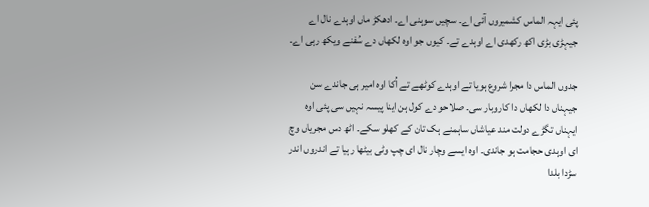پئی ایہہ الماس کشمیروں آئی اے۔ سچیں سوہنی اے۔ ادھکڑ ماں اوہدے نال اے جیہڑی بڑی اکھ رکھدی اے اوہدے تے۔ کیوں جو اوہ لکھاں دے سُفنے ویکھ رہی اے۔

جدوں الماس دا مجرا شروع ہویا تے اوہدے کوٹھے تے اُکا اوہ امیر ہی جاندے سن جیہناں دا لکھاں دا کاروبار سی۔ صلاحو دے کول ہن اینا پیسہ نہیں سی پئی اوہ ایہناں تگڑے دولت مند عیاشاں ساہمنے ہک تان کے کھلو سکے۔ اٹھ دس مجریاں وچ ای اوہدی حجامت ہو جاندی۔ اوہ ایسے وچار نال ای چپ وٹی بیٹھا رہیا تے اندروں اندر سڑدا بلدا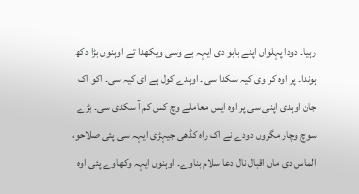رہیا۔ دودا پہلواں اپنے بابو دی ایہہ بے وسی ویکھدا تے اوہنوں بڑا دکھ ہوندا۔ پر اوہ کر وی کیہ سکدا سی۔ اوہدے کول ہے ای کیہ سی۔ اکو اک جان اوہدی اپنی سی پر اوہ ایس معاملے وچ کس کم آ سکدی سی۔ بڑے سوچ وچار مگروں دودے نے اک راہ کڈھی جیہڑی ایہہ سی پئی صلاحو، الماس دی ماں اقبال نال دعا سلام بناوے۔ اوہنوں ایہہ وکھاوے پئی اوہ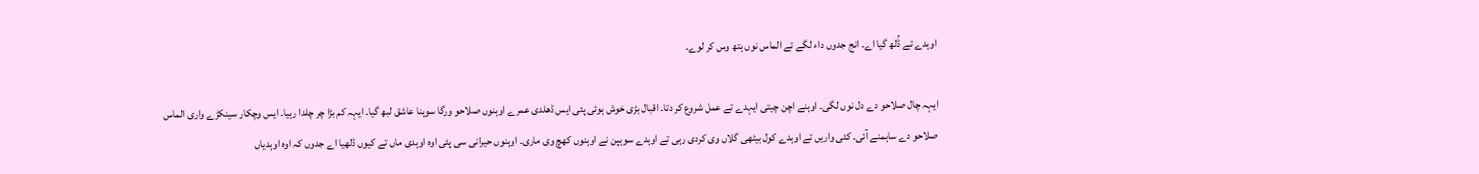اوہدے تے ڈُلھ گیا اے۔ انج جدوں داء لگے تے الماس نوں ہتھ وس کر لوے۔

ایہہ چال صلاحو دے دل نوں لگی۔ اوہنے اچن چیتی ایہدے تے عمل شروع کر دتا۔ اقبال بڑی خوش ہوئی پئی ایس ڈھلدی عمرے اوہنوں صلاحو ورگا سوہنا عاشق لبھ گیا۔ ایہہ کم بڑا چر چلدا رہیا۔ ایس وچکار سینکڑے واری الماس صلاحو دے ساہمنے آئی۔ کئی واریں تے اوہدے کول بیٹھی گلاں وی کردی رہی تے اوہدے سوہپن نے اوہنوں کھچ وی ماری۔ اوہنوں حیرانی سی پئی اوہ اوہدی ماں تے کیوں ڈلھیا اے جدوں کہ اوہ اوہدیاں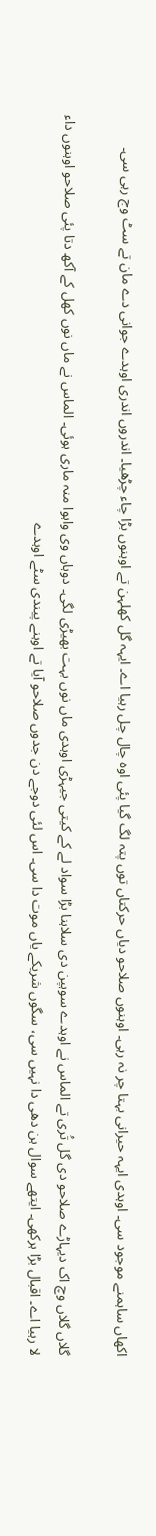اکھاں ساہمنے موجود سی۔ اوہدی ایہہ حیرانی بہتا چر نہ رہی۔ اوہنوں صلاحو دیاں حرکتاں توں پتہ لگ گیا پئی اوہ چال چل رہیا اے۔ ایہہ گل کھلہن تے اوہنوں بڑا چاء چڑھیا۔ اندروں اندری اوہدے جوانی دے مان تے سٹ وج رہی سی۔

گلاں گلاں وچ اک دیہاڑے صلاحو دی گل تُری تے الماس نے اوہدے سوہپن دی سلاہنا بڑا سواد لے کے کیتی جیہڑی اوہدی ماں نوں بہت بھیڑی لگی۔ دوہاں وی واہوا منہ ماری ہوئی۔ الماس نے ماں نوں کھل کے آکھ دتا پئی صلاحو اوہنوں داء لا رہیا اے۔ اقبال بڑا ہرکھی۔ ایتھے سوال ہن دھی دا نہیں سی، سگوں شریکے یاں موت دا سی۔ اس لئی دوجے دن جدوں صلاحو آیا تے اوہنے پیندی سٹے اوہدے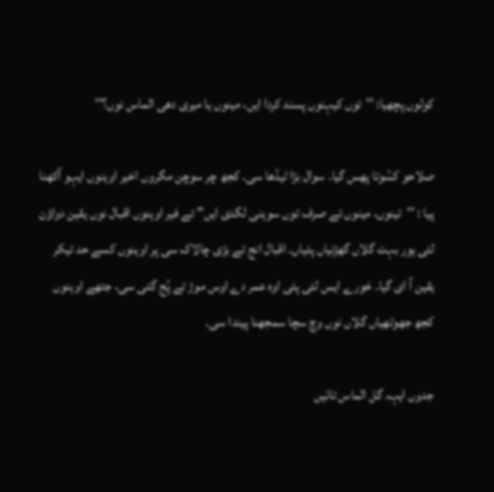کولوں پچھیا: ''توں کیہنوں پسند کردا ایں، مینوں یا میری دھی الماس نوں؟''

صلاحو کسُوتا پھس گیا۔ سوال بڑا ٹیڈھا سی۔ کجھ چر سوچن مگروں اخیر اوہنوں ایہو آکھنا پیا : ''تینوں، مینوں تے صرف توں سوہنی لگدی ایں'' تے فیر اوہنوں اقبال نوں یقین دواؤن لئی ہور بہت گلاں گھڑنیاں پئیاں۔ اقبال انج تے بڑی چالاک سی پر اوہنوں کسے حد تیکر یقین آ ای گیا۔ خورے ایس لئی پئی اوہ عمر دے اوس موڑ تے پُج گئی سی، جتھے اوہنوں کجھ جھوٹھیاں گلاں نوں وچ سچا سمجھنا پیندا سی۔

جدوں ایہہ گل الماس تائیں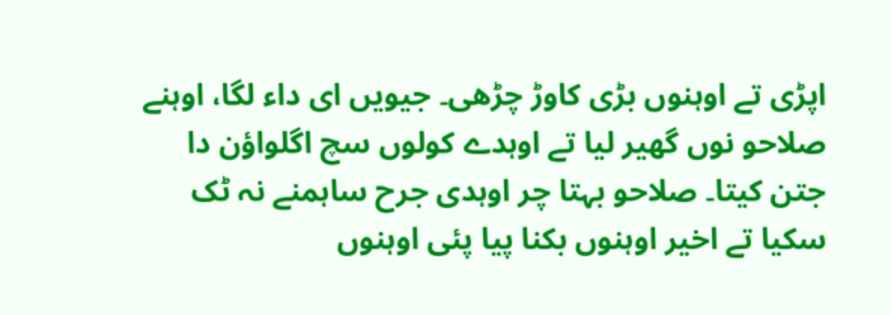اپڑی تے اوہنوں بڑی کاوڑ چڑھی۔ جیویں ای داء لگا، اوہنے صلاحو نوں گھیر لیا تے اوہدے کولوں سچ اگلواؤن دا جتن کیتا۔ صلاحو بہتا چر اوہدی جرح ساہمنے نہ ٹک سکیا تے اخیر اوہنوں بکنا پیا پئی اوہنوں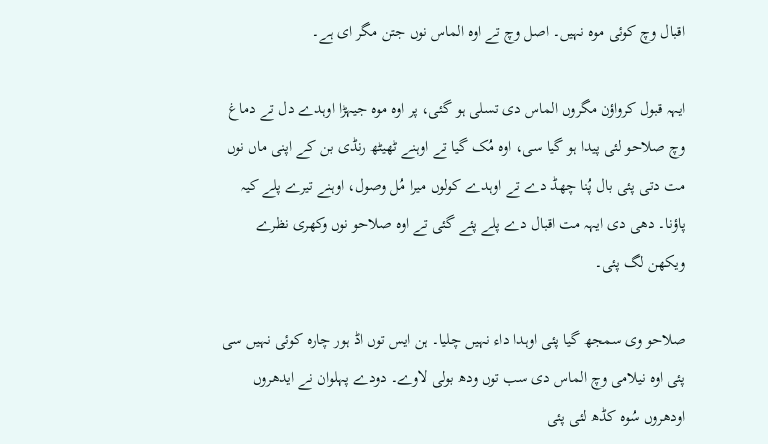اقبال وچ کوئی موہ نہیں۔ اصل وچ تے اوہ الماس نوں جتن مگر ای ہے۔

ایہہ قبول کرواؤن مگروں الماس دی تسلی ہو گئی، پر اوہ موہ جیہڑا اوہدے دل تے دماغ وچ صلاحو لئی پیدا ہو گیا سی، اوہ مُک گیا تے اوہنے ٹھیٹھ رنڈی بن کے اپنی ماں نوں مت دتی پئی بال پُنا چھڈ دے تے اوہدے کولوں میرا مُل وصول، اوہنے تیرے پلے کیہ پاؤنا۔ دھی دی ایہہ مت اقبال دے پلے پئے گئی تے اوہ صلاحو نوں وکھری نظرے ویکھن لگ پئی۔

صلاحو وی سمجھ گیا پئی اوہدا داء نہیں چلیا۔ ہن ایس توں اڈ ہور چارہ کوئی نہیں سی پئی اوہ نیلامی وچ الماس دی سب توں ودھ بولی لاوے۔ دودے پہلوان نے ایدھروں اودھروں سُوہ کڈھ لئی پئی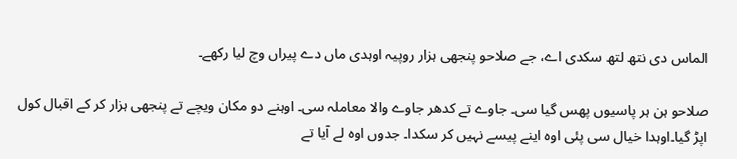الماس دی نتھ لتھ سکدی اے، جے صلاحو پنجھی ہزار روپیہ اوہدی ماں دے پیراں وچ لیا رکھے۔

صلاحو ہن ہر پاسیوں پھس گیا سی۔ جاوے تے کدھر جاوے والا معاملہ سی۔ اوہنے دو مکان ویچے تے پنجھی ہزار کر کے اقبال کول اپڑ گیا۔اوہدا خیال سی پئی اوہ اینے پیسے نہیں کر سکدا۔ جدوں اوہ لے آیا تے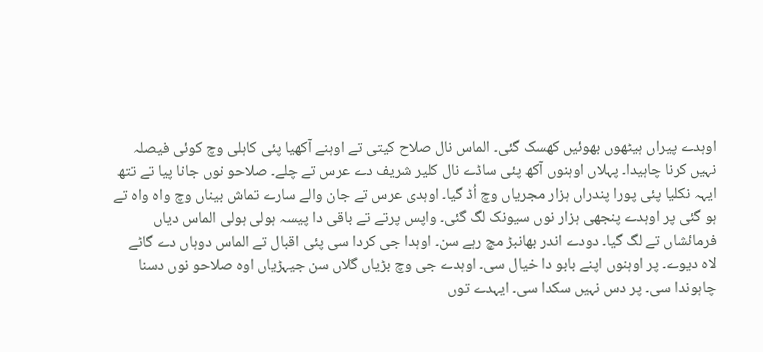اوہدے پیراں ہیٹھوں بھوئیں کھسک گئی۔ الماس نال صلاح کیتی تے اوہنے آکھیا پئی کاہلی وچ کوئی فیصلہ نہیں کرنا چاہیدا۔ پہلاں اوہنوں آکھ پئی ساڈے نال کلیر شریف دے عرس تے چلے۔ صلاحو نوں جانا پیا تے تتھ ایہہ نکلیا پئی پورا پندراں ہزار مجریاں وچ اُڈ گیا۔ اوہدی عرس تے جان والے سارے تماش بیناں وچ واہ واہ تے ہو گئی پر اوہدے پنجھی ہزار نوں سیونک لگ گئی۔ واپس پرتے تے باقی دا پیسہ ہولی ہولی الماس دیاں فرمائشاں تے لگ گیا۔ دودے اندر بھانبڑ مچ رہے سن۔ اوہدا جی کردا سی پئی اقبال تے الماس دوہاں دے گاٹے لاہ دیوے۔ پر اوہنوں اپنے بابو دا خیال سی۔ اوہدے جی وچ بڑیاں گلاں سن جیہڑیاں اوہ صلاحو نوں دسنا چاہوندا سی۔ پر دس نہیں سکدا سی۔ ایہدے توں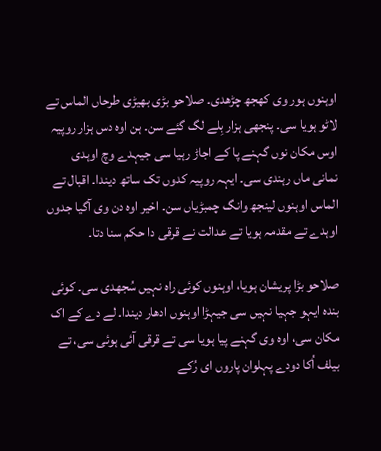اوہنوں ہور وی کھجھ چڑھدی۔ صلاحو بڑی بھیڑی طرحاں الماس تے لاٹو ہویا سی۔ پنجھی ہزار بِلے لگ گئے سن۔ ہن اوہ دس ہزار روپیہ اوس مکان نوں گہنے پا کے اجاڑ رہیا سی جیہدے وچ اوہدی نمانی ماں رہندی سی۔ ایہہ روپیہ کدوں تک ساتھ دیندا۔ اقبال تے الماس اوہنوں لینجھ وانگ چمبڑیاں سن۔ اخیر اوہ دن وی آگیا جدوں اوہدے تے مقدمہ ہویا تے عدالت نے قرقی دا حکم سنا دتا۔

صلاحو بڑا پریشان ہویا، اوہنوں کوئی راہ نہیں سُجھدی سی۔ کوئی بندہ ایہو جہیا نہیں سی جیہڑا اوہنوں ادھار دیندا۔ لے دے کے اک مکان سی، اوہ وی گہنے پیا ہویا سی تے قرقی آئی ہوئی سی، تے بیلف اُکا دودے پہلوان پاروں ای رُکے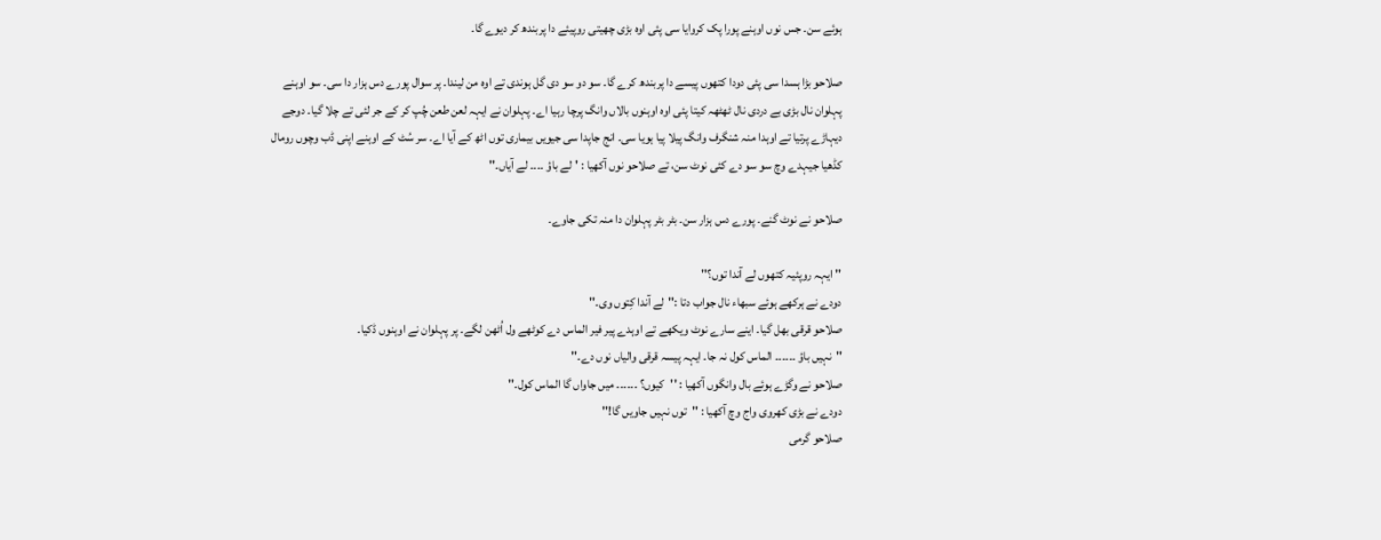ہوئے سن۔ جس نوں اوہنے پورا پک کروایا سی پئی اوہ بڑی چھیتی روپیئے دا پربندھ کر دیوے گا۔

صلاحو بڑا ہسدا سی پئی دودا کتھوں پیسے دا پربندھ کرے گا۔ سو دو سو دی گل ہوندی تے اوہ من لیندا۔ پر سوال پورے دس ہزار دا سی۔ سو اوہنے پہلوان نال بڑی بے دردی نال ٹھٹھہ کیتا پئی اوہ اوہنوں بالاں وانگ پرچا رہیا اے۔ پہلوان نے ایہہ لعن طعن چُپ کر کے جر لئی تے چلا گیا۔ دوجے دیہاڑے پرتیا تے اوہدا منہ شنگرف وانگ پیلا پیا ہویا سی۔ انج جاپدا سی جیویں بیماری توں اٹھ کے آیا اے۔ سر سُٹ کے اوہنے اپنی ڈب وچوں رومال کڈھیا جیہدے وچ سو سو دے کئی نوٹ سن، تے صلاحو نوں آکھیا : 'لے باؤ ۔۔۔۔ لے آیاں۔''

صلاحو نے نوٹ گنے۔ پورے دس ہزار سن۔ بٹر بٹر پہلوان دا منہ تکی جاوے۔

''ایہہ روپئیہ کتھوں لے آندا توں؟''
دودے نے ہرکھے ہوئے سبھاء نال جواب دتا :''لے آندا کِتوں وی۔''
صلاحو قرقی بھل گیا۔ اینے سارے نوٹ ویکھے تے اوہدے پیر فیر الماس دے کوٹھے ول اُٹھن لگے۔ پر پہلوان نے اوہنوں ڈکیا۔
''نہیں باؤ ۔۔۔۔۔۔ الماس کول نہ جا۔ ایہہ پیسہ قرقی والیاں نوں دے۔''
صلاحو نے وگڑے ہوئے بال وانگوں آکھیا : ''کیوں؟ ۔۔۔۔۔۔ میں جاواں گا الماس کول۔''
دودے نے بڑی کھروی واج وچ آکھیا : ''توں نہیں جاویں گا!''
صلاحو گرمی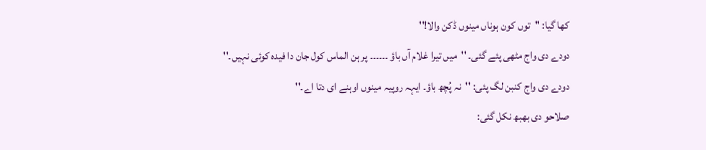کھا گیا: ''توں کون ہوناں مینوں ڈکن والا!''
دودے دی واج مٹھی پئے گئی۔ ''میں تیرا غلام آں باؤ ۔۔۔۔۔۔ پر ہن الماس کول جان دا فیدہ کوئی نہیں۔''
دودے دی واج کنبن لگ پئی: ''نہ پُچھ باؤ۔ ایہہ روپیہ مینوں اوہنے ای دتا اے۔''
صلاحو دی بھبھ نکل گئی: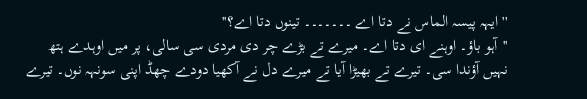''ایہہ پیسہ الماس نے دتا اے ۔۔۔۔۔۔۔ تینوں دتا اے؟''
''آہو باؤ۔ اوہنے ای دتا اے۔ میرے تے بڑے چر دی مردی سی سالی، پر میں اوہدے ہتھ نہیں آؤندا سی۔ تیرے تے بھیڑا آیا تے میرے دل نے آکھیا دودے چھڈ اپنی سونہہ نوں۔ تیرے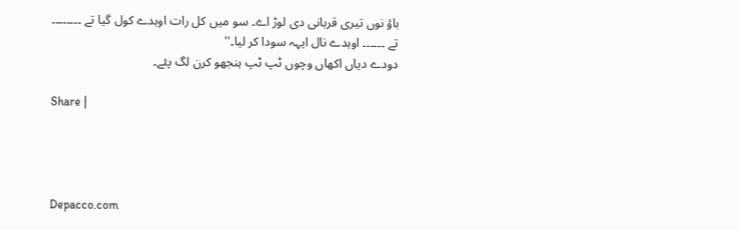باؤ نوں تیری قربانی دی لوڑ اے۔ سو میں کل رات اوہدے کول گیا تے ۔۔۔۔۔۔۔۔ تے ۔۔۔۔۔۔ اوہدے نال ایہہ سودا کر لیا۔''
دودے دیاں اکھاں وچوں ٹپ ٹپ ہنجھو کرن لگ پئے۔

Share |




Depacco.com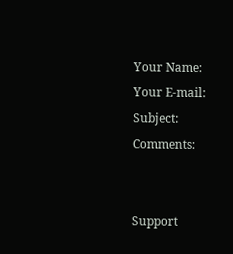Your Name:
Your E-mail:
Subject:
Comments:


Support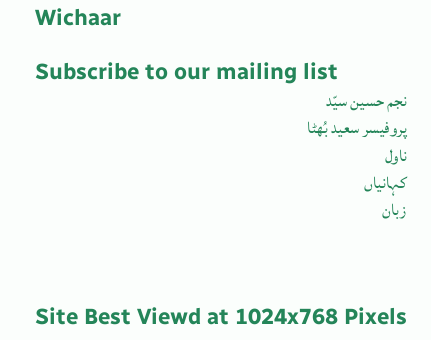Wichaar

Subscribe to our mailing list
نجم حسین سیّد
پروفیسر سعید بُھٹا
ناول
کہانیاں
زبان



Site Best Viewd at 1024x768 Pixels